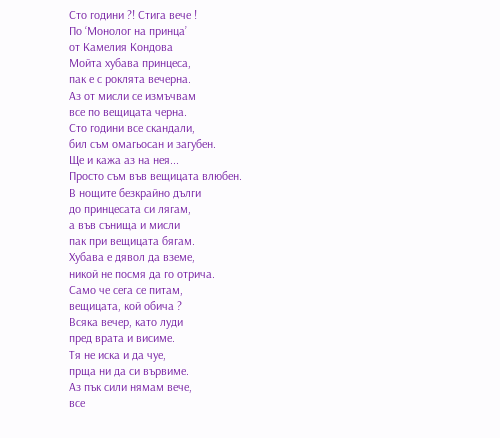Сто години ?! Стига вече !
По ‘Монолог на принца’
от Камелия Кондова
Мойта хубава принцеса,
пак е с роклята вечерна.
Аз от мисли се измъчвам
все по вещицата черна.
Сто години все скандали,
бил съм омагьосан и загубен.
Ще и кажа аз на нея...
Просто съм във вещицата влюбен.
В нощите безкрайно дълги
до принцесата си лягам,
а във сънища и мисли
пак при вещицата бягам.
Хубава е дявол да вземе,
никой не посмя да го отрича.
Само че сега се питам,
вещицата, кой обича ?
Всяка вечер, като луди
пред врата и висиме.
Тя нe иска и да чуе,
прща ни да си вървиме.
Аз пък сили нямам вече,
все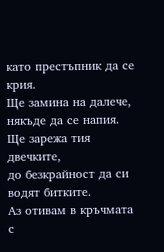като престъпник да се крия.
Ще замина на далече,
някъде да се напия.
Ще зарежа тия двечките,
до безкрайност да си водят битките.
Аз отивам в кръчмата с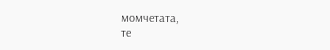момчетата,
те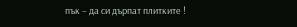пък – да си дърпат плитките !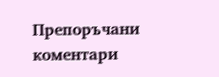Препоръчани коментари